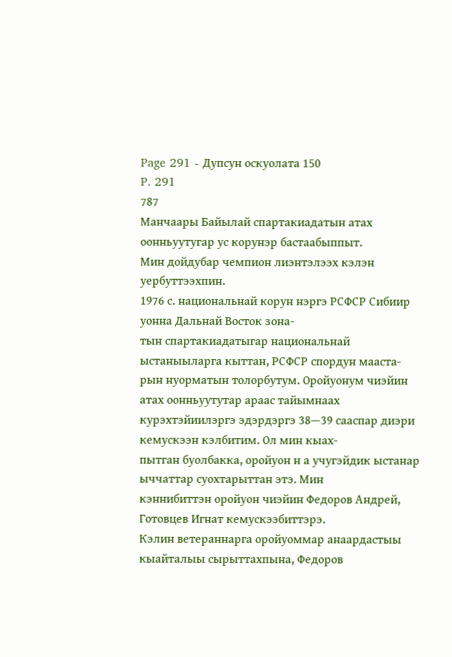Page 291 - Дупсун оскуолата 150
P. 291
787
Манчаары Байылай спартакиадатын атах оонньуутугар ус корунэр бастаабыппыт.
Мин дойдубар чемпион лиэнтэлээх кэлэн уербуттээхпин.
1976 с. национальнай корун нэргэ РСФСР Сибиир уонна Дальнай Восток зона-
тын спартакиадатыгар национальнай ыстаныыларга кыттан, РСФСР спордун мааста-
рын нуорматын толорбутум. Оройуонум чиэйин атах оонньуутутар араас тайымнаах
курэхтэйиилэргэ эдэрдэргэ 38—39 сааспар диэри кемускээн кэлбитим. Ол мин кыах-
пытган буолбакка, оройуон н а учугэйдик ыстанар ыччаттар суохтарыттан этэ. Мин
кэннибиттэн оройуон чиэйин Федоров Андрей, Готовцев Игнат кемускээбиттэрэ.
Кэлин ветераннарга оройуоммар анаардастыы кыайталыы сырыттахпына, Федоров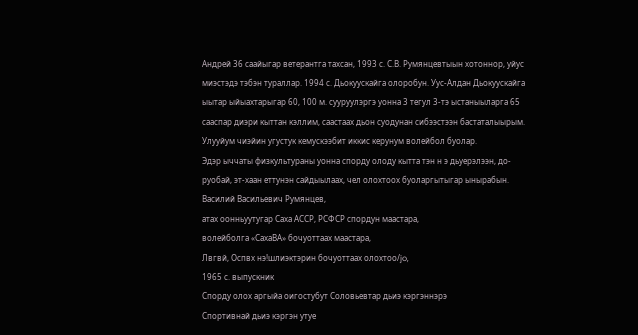Андрей 36 саайыгар ветерантга тахсан, 1993 с. С.В. Румянцевтыын хотоннор, уйус
миэстэдэ тэбэн тураллар. 1994 с. Дьокуускайга олоробун. Уус-Алдан Дьокуускайга
ыытар ыйыахтарыгар 60, 100 м. сууруулэргэ уонна 3 тегул 3-тэ ыстаныыларга 65
сааспар диэри кыттан кэллим, саастаах дьон суодунан сибээстээн бастаталыырым.
Улууйум чиэйин угустук кемускээбит иккис керунум волейбол буолар.
Эдэр ыччаты физкультураны уонна спорду олоду кытта тэн н э дьуерэлээн, до-
руобай, эт-хаан еттунэн сайдыылаах, чел олохтоох буоларгытыгар ынырабын.
Василий Васильевич Румянцев,
атах оонньуутугар Саха АССР, РСФСР спордун маастара,
волейболга «СахаВА» бочуоттаах маастара,
Лвгвй, Оспвх нэ!шлиэктэрин бочуоттаах олохтоо/jo,
1965 с. выпускник
Спорду олох аргыйа оигостубут Соловьевтар дьиэ кэргэннэрэ
Спортивнай дьиэ кэргэн утуе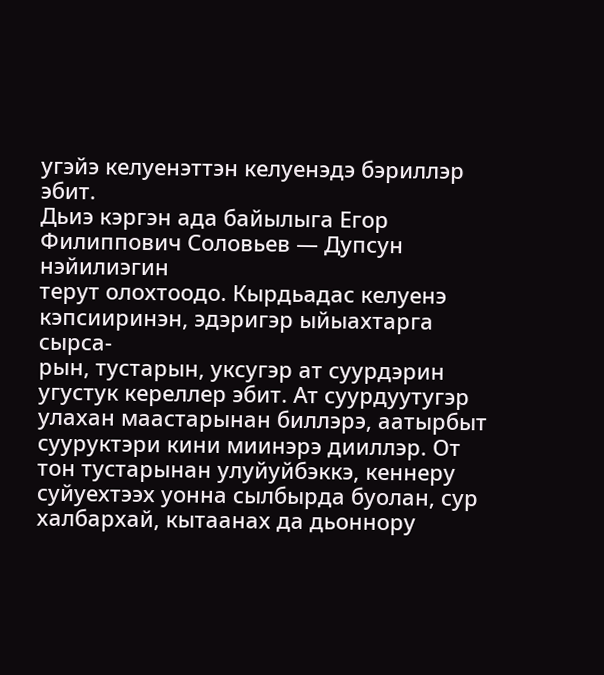угэйэ келуенэттэн келуенэдэ бэриллэр эбит.
Дьиэ кэргэн ада байылыга Егор Филиппович Соловьев — Дупсун нэйилиэгин
терут олохтоодо. Кырдьадас келуенэ кэпсииринэн, эдэригэр ыйыахтарга сырса-
рын, тустарын, уксугэр ат суурдэрин угустук кереллер эбит. Ат суурдуутугэр
улахан маастарынан биллэрэ, аатырбыт сууруктэри кини миинэрэ дииллэр. От
тон тустарынан улуйуйбэккэ, кеннеру суйуехтээх уонна сылбырда буолан, сур
халбархай, кытаанах да дьоннору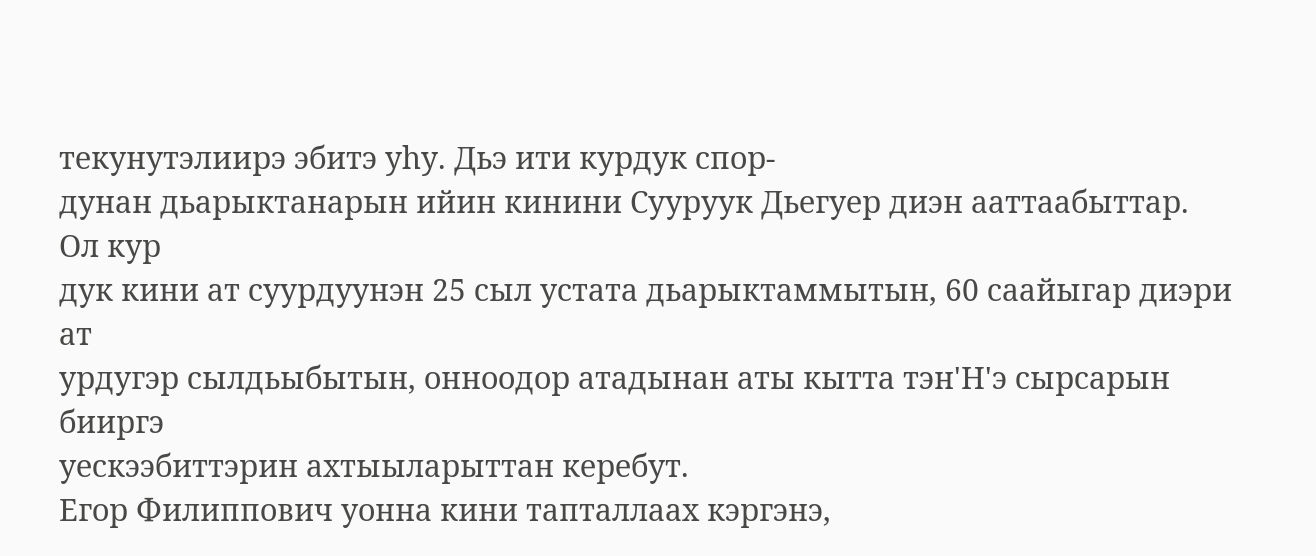текунутэлиирэ эбитэ yhy. Дьэ ити курдук спор-
дунан дьарыктанарын ийин кинини Сууруук Дьегуер диэн ааттаабыттар. Ол кур
дук кини ат суурдуунэн 25 сыл устата дьарыктаммытын, 60 саайыгар диэри ат
урдугэр сылдьыбытын, онноодор атадынан аты кытта тэн'Н'э сырсарын бииргэ
уескээбиттэрин ахтыыларыттан керебут.
Егор Филиппович уонна кини тапталлаах кэргэнэ,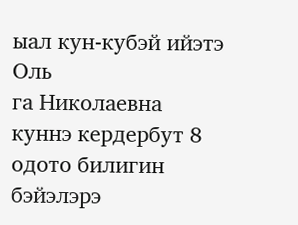ыал кун-кубэй ийэтэ Оль
га Николаевна куннэ кердербут 8 одото билигин бэйэлэрэ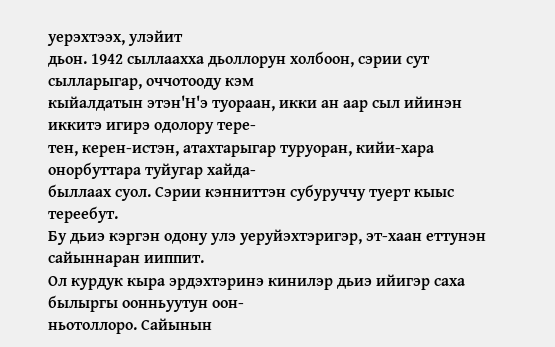уерэхтээх, улэйит
дьон. 1942 сыллаахха дьоллорун холбоон, сэрии сут сылларыгар, оччотооду кэм
кыйалдатын этэн'Н'э туораан, икки ан аар сыл ийинэн иккитэ игирэ одолору тере-
тен, керен-истэн, атахтарыгар туруоран, кийи-хара онорбуттара туйугар хайда-
быллаах суол. Сэрии кэнниттэн субуруччу туерт кыыс тереебут.
Бу дьиэ кэргэн одону улэ уеруйэхтэригэр, эт-хаан еттунэн сайыннаран ииппит.
Ол курдук кыра эрдэхтэринэ кинилэр дьиэ ийигэр саха былыргы оонньуутун оон-
ньотоллоро. Сайынын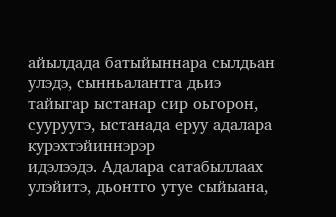айылдада батыйыннара сылдьан улэдэ, сынньалантга дьиэ
тайыгар ыстанар сир оьгорон, сууруугэ, ыстанада еруу адалара курэхтэйиннэрэр
идэлээдэ. Адалара сатабыллаах улэйитэ, дьонтго утуе сыйыана,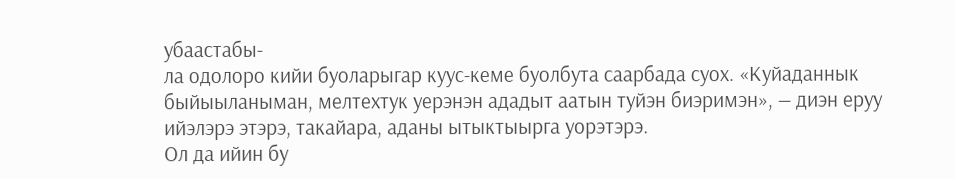убаастабы-
ла одолоро кийи буоларыгар куус-кеме буолбута саарбада суох. «Куйаданнык
быйыыланыман, мелтехтук уерэнэн ададыт аатын туйэн биэримэн», — диэн еруу
ийэлэрэ этэрэ, такайара, аданы ытыктыырга уорэтэрэ.
Ол да ийин бу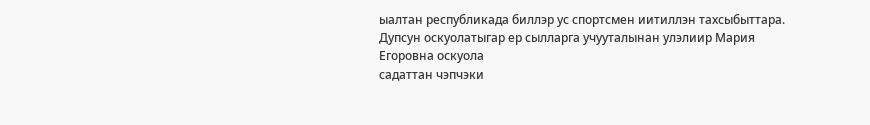ыалтан республикада биллэр ус спортсмен иитиллэн тахсыбыттара.
Дупсун оскуолатыгар ер сылларга учууталынан улэлиир Мария Егоровна оскуола
садаттан чэпчэки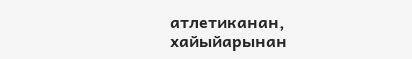атлетиканан, хайыйарынан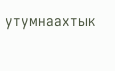утумнаахтык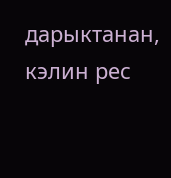дарыктанан, кэлин рес